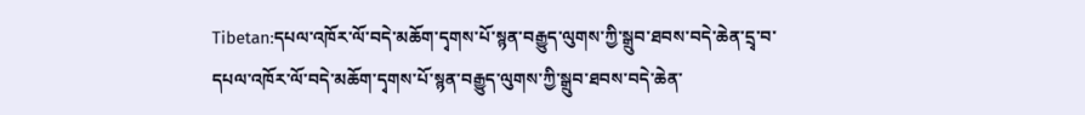Tibetan:དཔལ་འཁོར་ལོ་བདེ་མཆོག་དྭགས་པོ་སྙན་བརྒྱུད་ལུགས་ཀྱི་སྒྲུབ་ཐབས་བདེ་ཆེན་དྲྭ་བ་
དཔལ་འཁོར་ལོ་བདེ་མཆོག་དྭགས་པོ་སྙན་བརྒྱུད་ལུགས་ཀྱི་སྒྲུབ་ཐབས་བདེ་ཆེན་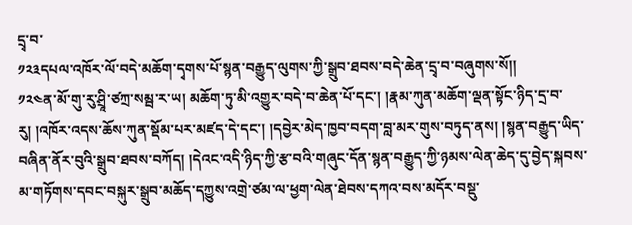དྲྭ་བ་
༡༢༣དཔལ་འཁོར་ལོ་བདེ་མཆོག་དྭགས་པོ་སྙན་བརྒྱུད་ལུགས་ཀྱི་སྒྲུབ་ཐབས་བདེ་ཆེན་དྲྭ་བ་བཞུགས་སོ།།
༡༢༤ན་མོ་གུ་རུ་ཤྲཱི་ཙཀྲ་སམྦ་ར་ཡ། མཆོག་ཏུ་མི་འགྱུར་བདེ་བ་ཆེན་པོ་དང་། །རྣམ་ཀུན་མཆོག་ལྡན་སྟོང་ཉིད་དྲ་བ་རུ། །འཁོར་འདས་ཆོས་ཀུན་སྡོམ་པར་མཛད་དེ་དང་། །དབྱེར་མེད་ཁྱབ་བདག་བླ་མར་གུས་བཏུད་ནས། །སྙན་བརྒྱུད་ཡིད་བཞིན་ནོར་བུའི་སྒྲུབ་ཐབས་བཀོད། །དེའང་འདི་ཉིད་ཀྱི་རྩ་བའི་གཞུང་དོན་སྙན་བརྒྱུད་ཀྱི་ཉམས་ལེན་ཆེད་དུ་བྱེད་སྐབས་མ་གཏོགས་དབང་བསྐུར་སྒྲུབ་མཆོད་དཀྱུས་འགྲེ་ཙམ་ལ་ཕྱག་ལེན་ཐེབས་དཀའ་བས་མདོར་བསྡུ་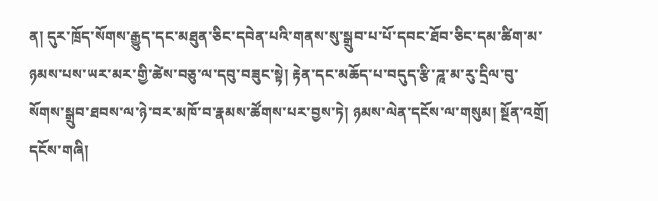ན། དུར་ཁྲོད་སོགས་རྒྱུད་དང་མཐུན་ཅིང་དབེན་པའི་གནས་སུ་སྒྲུབ་པ་པོ་དབང་ཐོབ་ཅིང་དམ་ཚིག་མ་ཉམས་པས་ཡར་མར་གྱི་ཚེས་བཅུ་ལ་དབུ་བཟུང་སྟེ། རྟེན་དང་མཆོད་པ་བདུད་རྩི་ཌཱ་མ་རུ་དྲིལ་བུ་སོགས་སྒྲུབ་ཐབས་ལ་ཉེ་བར་མཁོ་བ་རྣམས་ཚོགས་པར་བྱས་ཏེ། ཉམས་ལེན་དངོས་ལ་གསུམ། སྔོན་འགྲོ། དངོས་གཞི།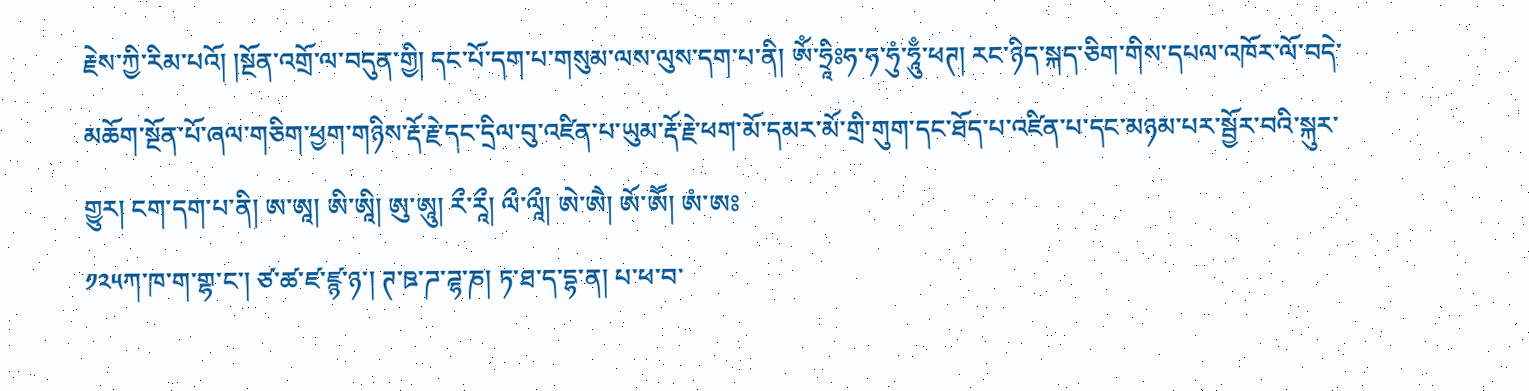རྗེས་ཀྱི་རིམ་པའོ། །སྔོན་འགྲོ་ལ་བདུན་གྱི། དང་པོ་དག་པ་གསུམ་ལས་ལུས་དག་པ་ནི། ༀ་ཧྲཱིཿཧ་ཧ་ཧུཾ་ཧཱུྃ་ཕཊ། རང་ཉིད་སྐད་ཅིག་གིས་དཔལ་འཁོར་ལོ་བདེ་མཆོག་སྔོན་པོ་ཞལ་གཅིག་ཕྱག་གཉིས་རྡོ་རྗེ་དང་དྲིལ་བུ་འཛིན་པ་ཡུམ་རྡོ་རྗེ་ཕག་མོ་དམར་མོ་གྲི་གུག་དང་ཐོད་པ་འཛིན་པ་དང་མཉམ་པར་སྦྱོར་བའི་སྐུར་གྱུར། ངག་དག་པ་ནི། ཨ་ཨཱ། ཨི་ཨཱི། ཨུ་ཨཱུ། རྀ་རཱྀ། ལྀ་ལཱྀ། ཨེ་ཨཻ། ཨོ་ཨཽ། ཨཾ་ཨཿ
༡༢༥ཀ་ཁ་ག་གྷ་ང་། ཙ་ཚ་ཛ་ཛྙ་ཉ་། ཊ་ཋ་ཌ་ཌྷ་ཎ། ཏ་ཐ་ད་དྷ་ན། པ་ཕ་བ་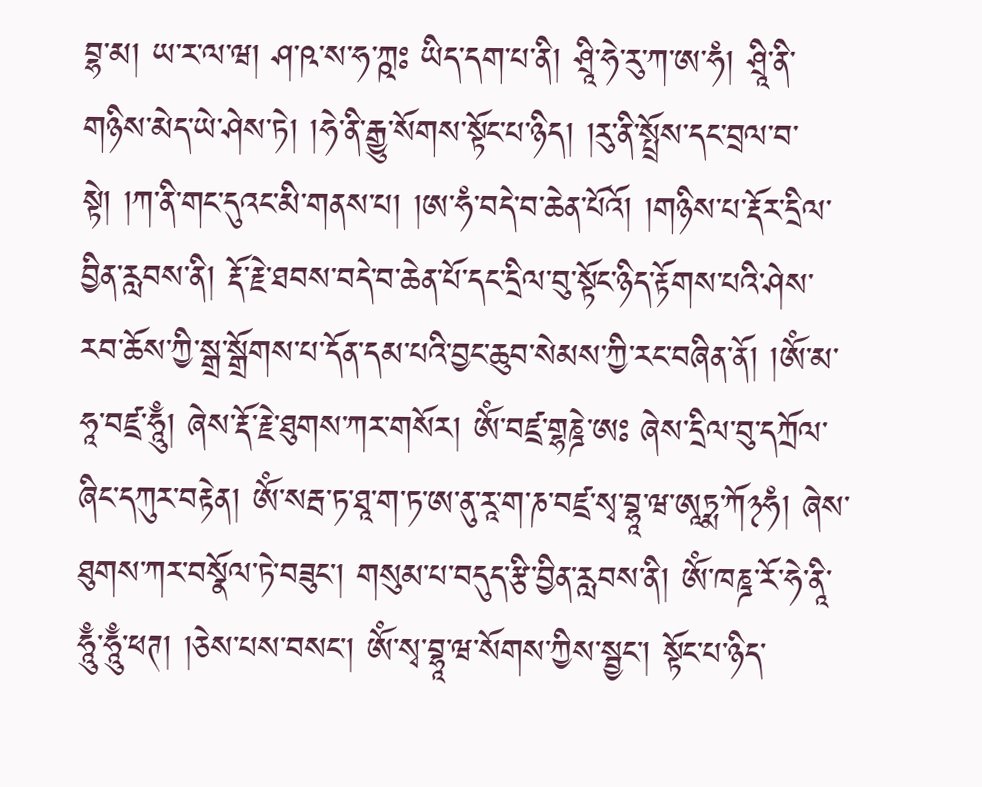བྷ་མ། ཡ་ར་ལ་ཝ། ཤ་ཥ་ས་ཧ་ཀྵཿ ཡིད་དག་པ་ནི། ཤྲཱི་ཧེ་རུ་ཀ་ཨ་ཧཾ། ཤྲཱི་ནི་གཉིས་མེད་ཡེ་ཤེས་ཏེ། །ཧེ་ནི་རྒྱུ་སོགས་སྟོང་པ་ཉིད། །རུ་ནི་སྤྲོས་དང་བྲལ་བ་སྟེ། །ཀ་ནི་གང་དུའང་མི་གནས་པ། །ཨ་ཧཾ་བདེ་བ་ཆེན་པོའོ། །གཉིས་པ་རྡོར་དྲིལ་བྱིན་རླབས་ནི། རྡོ་རྗེ་ཐབས་བདེ་བ་ཆེན་པོ་དང་དྲིལ་བུ་སྟོང་ཉིད་རྟོགས་པའི་ཤེས་རབ་ཆོས་ཀྱི་སྒྲ་སྒྲོགས་པ་དོན་དམ་པའི་བྱང་ཆུབ་སེམས་ཀྱི་རང་བཞིན་ནོ། །ༀ་མ་ཧཱ་བཛྲ་ཧཱུྃ། ཞེས་རྡོ་རྗེ་ཐུགས་ཀར་གསོར། ༀ་བཛྲ་གྷཎྜེ་ཨཿ ཞེས་དྲིལ་བུ་དཀྲོལ་ཞིང་དཀུར་བརྟེན། ༀ་སརྦ་ཏ་ཐཱ་ག་ཏ་ཨ་ནུ་རཱ་ག་ཎ་བཛྲ་སྭ་བྷཱ་ཝ་ཨཱཏྨ་ཀོ྅ཧཾ། ཞེས་ཐུགས་ཀར་བསྣོལ་ཏེ་བཟུང་། གསུམ་པ་བདུད་རྩི་བྱིན་རླབས་ནི། ༀ་ཁཎྜ་རོ་ཧེ་ནཱི་ཧཱུྃ་ཧཱུྃ་ཕཊ། །ཅེས་པས་བསང་། ༀ་སྭ་བྷཱ་ཝ་སོགས་ཀྱིས་སྦྱང་། སྟོང་པ་ཉིད་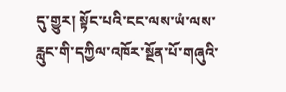དུ་གྱུར། སྟོང་པའི་ངང་ལས་ཡཾ་ལས་རླུང་གི་དཀྱིལ་འཁོར་སྔོན་པོ་གཞུའི་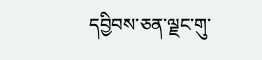དབྱིབས་ཅན་ལྗང་གུ་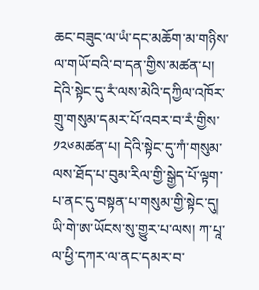ཆང་བཟུང་ལ་ཡཾ་དང་མཆོག་མ་གཉིས་ལ་གཡོ་བའི་བ་དན་གྱིས་མཚན་པ། དེའི་སྟེང་དུ་རཾ་ལས་མེའི་དཀྱིལ་འཁོར་གྲུ་གསུམ་དམར་པོ་འབར་བ་རཾ་གྱིས་
༡༢༦མཚན་པ། དེའི་སྟེང་དུ་ཀཾ་གསུམ་ལས་ཐོད་པ་བུམ་རིལ་གྱི་སྒྱེད་པོ་ལྟག་པ་ནང་དུ་བསྟན་པ་གསུམ་གྱི་སྟེང་དུ། ཡི་གེ་ཨ་ཡོངས་སུ་གྱུར་པ་ལས། ཀ་པཱ་ལ་ཕྱི་དཀར་ལ་ནང་དམར་བ་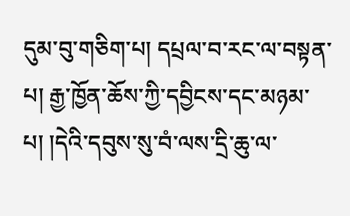དུམ་བུ་གཅིག་པ། དཔྲལ་བ་རང་ལ་བསྟན་པ། རྒྱ་ཁྱོན་ཆོས་ཀྱི་དབྱིངས་དང་མཉམ་པ། །དེའི་དབུས་སུ་བཾ་ལས་དྲི་ཆུ་ལ་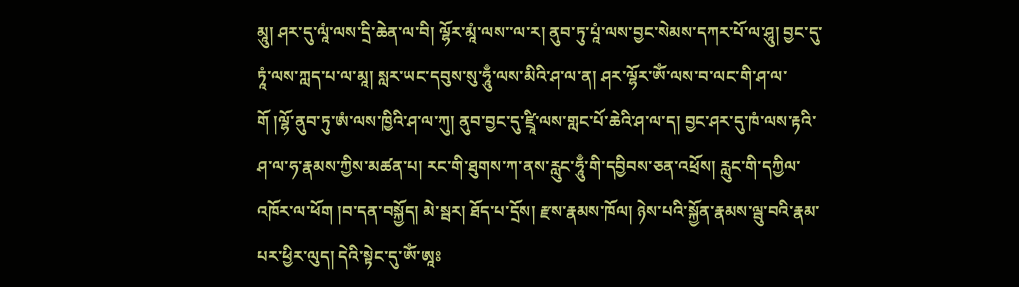མཱུ། ཤར་དུ་ལཱཾ་ལས་དྲི་ཆེན་ལ་བི། ལྷོར་མཱཾ་ལས་་ལ་ར། ནུབ་ཏུ་པཱཾ་ལས་བྱང་སེམས་དཀར་པོ་ལ་ཤཱུ། བྱང་དུ་ཏཱཾ་ལས་ཀླད་པ་ལ་མཱ། སླར་ཡང་དབུས་སུ་ཧཱུྃ་ལས་མིའི་ཤ་ལ་ན། ཤར་ལྷོར་ༀ་ལས་བ་ལང་གི་ཤ་ལ་གོ །ལྷོ་ནུབ་ཏུ་ཨཾ་ལས་ཁྱིའི་ཤ་ལ་ཀུ། ནུབ་བྱང་དུ་ཛྲཱི་ལས་གླང་པོ་ཆེའི་ཤ་ལ་ད། བྱང་ཤར་དུ་ཁཾ་ལས་རྟའི་ཤ་ལ་ཧ་རྣམས་ཀྱིས་མཚན་པ། རང་གི་ཐུགས་ཀ་ནས་རླུང་ཧཱུྃ་གི་དབྱིབས་ཅན་འཕྲོས། རླུང་གི་དཀྱིལ་འཁོར་ལ་ཕོག །བ་དན་བསྐྱོད། མེ་སྦར། ཐོད་པ་དྲོས། རྫས་རྣམས་ཁོལ། ཉེས་པའི་སྐྱོན་རྣམས་ལྦུ་བའི་རྣམ་པར་ཕྱིར་ལུད། དེའི་སྟེང་དུ་ༀ་ཨཱཿ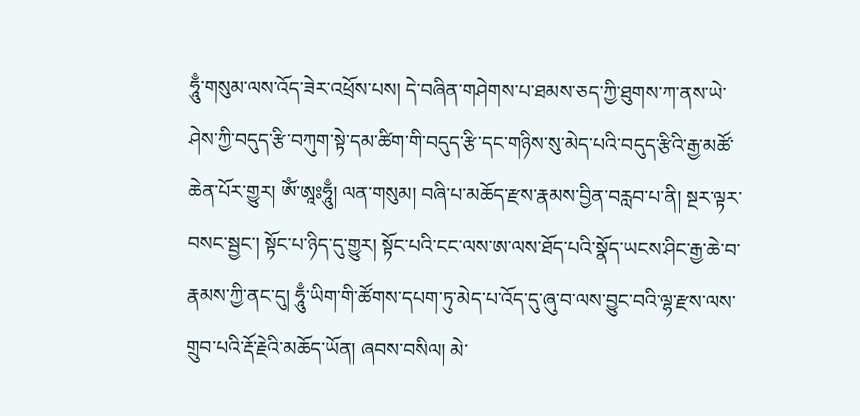ཧཱུྃ་གསུམ་ལས་འོད་ཟེར་འཕྲོས་པས། དེ་བཞིན་གཤེགས་པ་ཐམས་ཅད་ཀྱི་ཐུགས་ཀ་ནས་ཡེ་ཤེས་ཀྱི་བདུད་རྩི་བཀུག་སྟེ་དམ་ཚིག་གི་བདུད་རྩི་དང་གཉིས་སུ་མེད་པའི་བདུད་རྩིའི་རྒྱ་མཚོ་ཆེན་པོར་གྱུར། ༀ་ཨཱཿཧཱུྃ། ལན་གསུམ། བཞི་པ་མཆོད་རྫས་རྣམས་བྱིན་བརླབ་པ་ནི། སྔར་ལྟར་བསང་སྦྱང་། སྟོང་པ་ཉིད་དུ་གྱུར། སྟོང་པའི་ངང་ལས་ཨ་ལས་ཐོད་པའི་སྣོད་ཡངས་ཤིང་རྒྱ་ཆེ་བ་རྣམས་ཀྱི་ནང་དུ། ཧཱུྃ་ཡིག་གི་ཚོགས་དཔག་ཏུ་མེད་པ་འོད་དུ་ཞུ་བ་ལས་བྱུང་བའི་ལྷ་རྫས་ལས་གྲུབ་པའི་རྡོ་རྗེའི་མཆོད་ཡོན། ཞབས་བསིལ། མེ་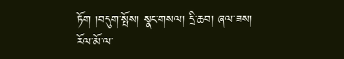ཏོག །བདུག་སྤོས། སྣང་གསལ། དྲི་ཆབ། ཞལ་ཟས། རོལ་མོ་ལ་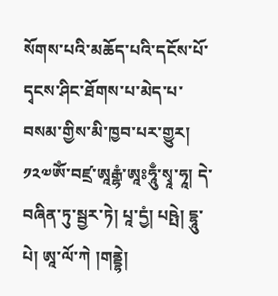སོགས་པའི་མཆོད་པའི་དངོས་པོ་དྭངས་ཤིང་ཐོགས་པ་མེད་པ་བསམ་གྱིས་མི་ཁྱབ་པར་གྱུར།
༡༢༧ༀ་བཛྲ་ཨཱརྒྷཾ་ཨཱཿཧཱུྃ་སྭཱ་ཧཱ། དེ་བཞིན་ཏུ་སྦྱར་ཏེ། པཱ་དྱཾ། པཥྤེ། དྷཱུ་པེ། ཨཱ་ལོ་ཀེ །གནྡྷེ།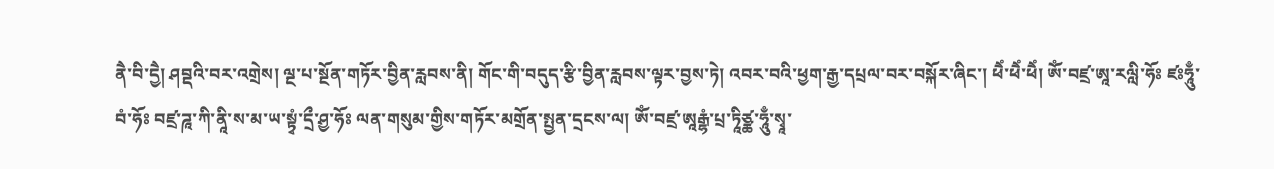ནཻ་བི་དྱཻ། ཤབྡའི་བར་འགྲེས། ལྔ་པ་སྔོན་གཏོར་བྱིན་རླབས་ནི། གོང་གི་བདུད་རྩི་བྱིན་རླབས་ལྟར་བྱས་ཏེ། འབར་བའི་ཕྱག་རྒྱ་དཔྲལ་བར་བསྐོར་ཞིང་། ཕཻཾ་ཕཻཾ་ཕཻཾ། ༀ་བཛྲ་ཨཱ་རལླི་ཧོཿ ཛཿཧཱུྃ་བཾ་ཧོཿ བཛྲ་ཌཱ་ཀི་ནཱི་ས་མ་ཡ་སྟྭཾ་དྲྀ་ཤྱ་ཧོཿ ལན་གསུམ་གྱིས་གཏོར་མགྲོན་སྤྱན་དྲངས་ལ། ༀ་བཛྲ་ཨཱརྒྷཾ་པྲ་ཏཱིཙྪ་ཧཱུྃ་སྭཱ་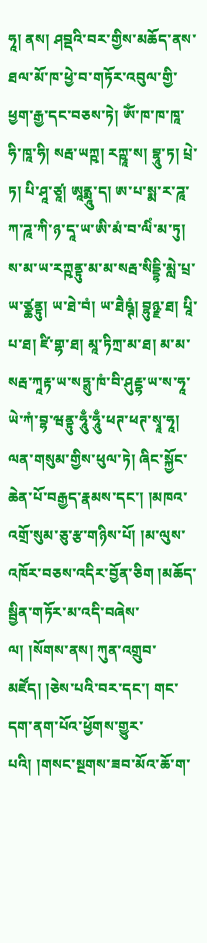ཧཱ། ནས། ཤབྡའི་བར་གྱིས་མཆོད་ནས་ཐལ་མོ་ཁ་ཕྱེ་བ་གཏོར་འབུལ་གྱི་ཕྱག་རྒྱ་དང་བཅས་ཏེ། ༀ་ཁ་ཁ་ཁཱ་ཧི་ཁཱ་ཧི། སརྦ་ཡཀྵ། རཀྵཱ་ས། བྷཱུ་ཏ། པྲེ་ཏ། པི་ཤཱ་ཙཱ། ཨཱནྨཱུ་ད། ཨ་པ་སྨ་ར་ཌཱ་ཀ་ཌཱ་ཀི་ཉ་དཱ་ཡ་ཨི་མཾ་བ་ལིཾ་མ་ཏུ། ས་མ་ཡ་རཀྵནྟུ་མ་མ་སརྦ་སིདྡྷི་མླེ་པྲ་ཡ་ཙྪནྟུ། ཡ་ཐེ་བཾ། ཡ་ཐཻཥྚཾ། བྷུཉྫ་ཐ། པཱི་པ་ཐ། ཛི་གྷ་ཐ། མཱ་ཏིཀྲ་མ་ཐ། མ་མ་སརྦ་ཀཱརྟ་ཡ་སཏྶུ་ཁཾ་བི་ཤུརྡྷ་ཡ་ས་ཧཱ་ཡེ་ཀཾ་བྷ་ཝནྟུ་ཧཱུྃ་ཧཱུྃ་ཕཊ་ཕཊ་སྭཱ་ཧཱ། ལན་གསུམ་གྱིས་ཕུལ་ཏེ། ཞིང་སྐྱོང་ཆེན་པོ་བརྒྱད་རྣམས་དང་། །མཁའ་འགྲོ་སུམ་ཅུ་རྩ་གཉིས་པོ། །མ་ལུས་འཁོར་བཅས་འདིར་བྱོན་ཅིག །མཆོད་སྦྱིན་གཏོར་མ་འདི་བཞེས་ལ། །སོགས་ནས། ཀུན་འགྲུབ་མཛོད། །ཅེས་པའི་བར་དང་། གང་དག་ནག་པོའ་ཕྱོགས་གྱུར་པའི། །གསང་སྔགས་ཟབ་མོའ་ཆོ་ག་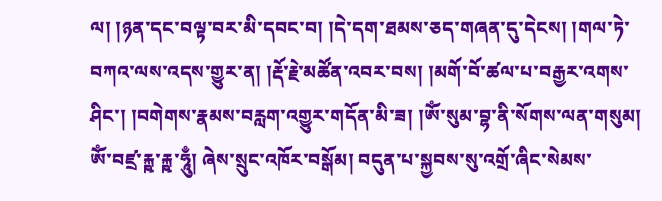ལ། །ཉན་དང་བལྟ་བར་མི་དབང་བ། །དེ་དག་ཐམས་ཅད་གཞན་དུ་དེངས། །གལ་ཏེ་བཀའ་ལས་འདས་གྱུར་ན། །རྡོ་རྗེ་མཚོན་འབར་བས། །མགོ་བོ་ཚལ་པ་བརྒྱར་འགས་ཤིང་། །བགེགས་རྣམས་བརླག་འགྱུར་གདོན་མི་ཟ། །ༀ་སུམ་བྷ་ནི་སོགས་ལན་གསུམ། ༀ་བཛྲ་རྐྵ་རྐྵ་ཧཱུྃ། ཞེས་སྲུང་འཁོར་བསྒོམ། བདུན་པ་སྐྱབས་སུ་འགྲོ་ཞིང་སེམས་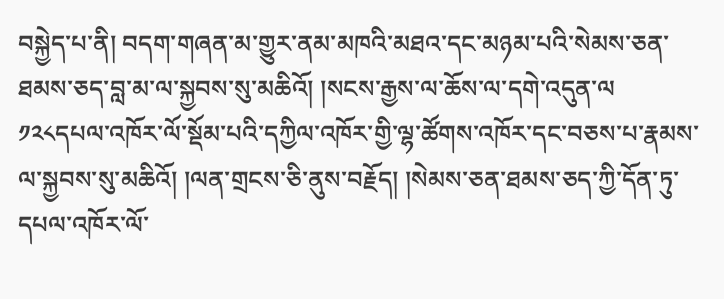བསྐྱེད་པ་ནི། བདག་གཞན་མ་གྱུར་ནམ་མཁའི་མཐའ་དང་མཉམ་པའི་སེམས་ཅན་ཐམས་ཅད་བླ་མ་ལ་སྐྱབས་སུ་མཆིའོ། །སངས་རྒྱས་ལ་ཆོས་ལ་དགེ་འདུན་ལ
༡༢༨དཔལ་འཁོར་ལོ་སྡོམ་པའི་དཀྱིལ་འཁོར་གྱི་ལྷ་ཚོགས་འཁོར་དང་བཅས་པ་རྣམས་ལ་སྐྱབས་སུ་མཆིའོ། །ལན་གྲངས་ཅི་ནུས་བརྗོད། །སེམས་ཅན་ཐམས་ཅད་ཀྱི་དོན་ཏུ་དཔལ་འཁོར་ལོ་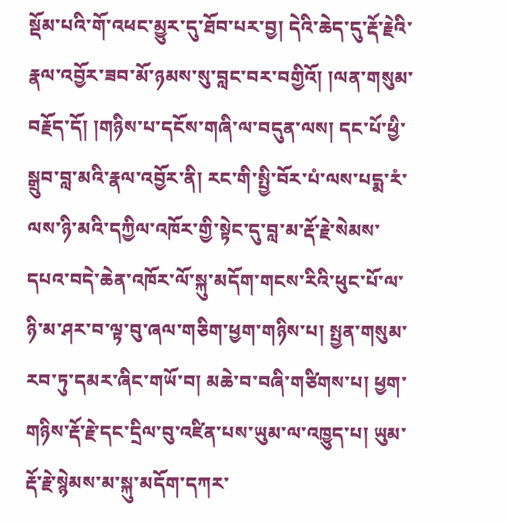སྡོམ་པའི་གོ་འཕང་མྱུར་དུ་ཐོབ་པར་བྱ། དེའི་ཆེད་དུ་རྡོ་རྗེའི་རྣལ་འབྱོར་ཟབ་མོ་ཉམས་སུ་བླང་བར་བགྱིའོ། །ལན་གསུམ་བརྗོད་དོ། །གཉིས་པ་དངོས་གཞི་ལ་བདུན་ལས། དང་པོ་ཕྱི་སྒྲུབ་བླ་མའི་རྣལ་འབྱོར་ནི། རང་གི་སྤྱི་བོར་པཾ་ལས་པདྨ་རཾ་ལས་ཉི་མའི་དཀྱིལ་འཁོར་གྱི་སྟེང་དུ་བླ་མ་རྡོ་རྗེ་སེམས་དཔའ་བདེ་ཆེན་འཁོར་ལོ་སྐུ་མདོག་གངས་རིའི་ཕུང་པོ་ལ་ཉི་མ་ཤར་བ་ལྟ་བུ་ཞལ་གཅིག་ཕྱག་གཉིས་པ། སྤྱན་གསུམ་རབ་ཏུ་དམར་ཞིང་གཡོ་བ། མཆེ་བ་བཞི་གཙིགས་པ། ཕྱག་གཉིས་རྡོ་རྗེ་དང་དྲིལ་བུ་འཛིན་པས་ཡུམ་ལ་འཁྱུད་པ། ཡུམ་རྡོ་རྗེ་སྙེམས་མ་སྐུ་མདོག་དཀར་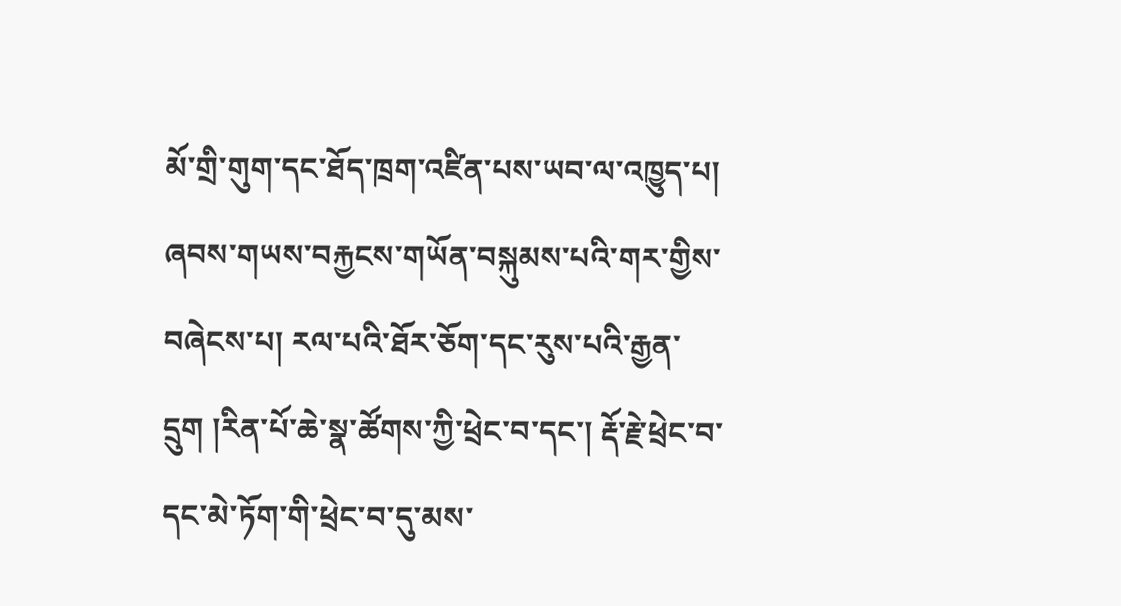མོ་གྲི་གུག་དང་ཐོད་ཁྲག་འཛིན་པས་ཡབ་ལ་འཁྱུད་པ། ཞབས་གཡས་བརྐྱངས་གཡོན་བསྐུམས་པའི་གར་གྱིས་བཞེངས་པ། རལ་པའི་ཐོར་ཅོག་དང་རུས་པའི་རྒྱན་དྲུག །རིན་པོ་ཆེ་སྣ་ཚོགས་ཀྱི་ཕྲེང་བ་དང་། རྡོ་རྗེ་ཕྲེང་བ་དང་མེ་ཏོག་གི་ཕྲེང་བ་དུ་མས་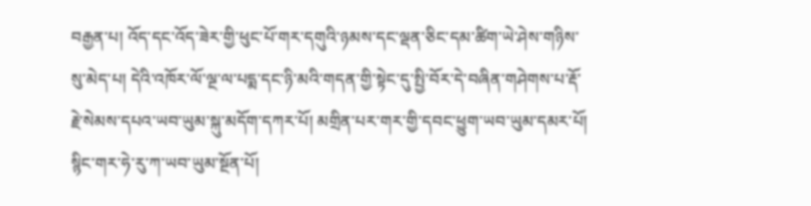བརྒྱན་པ། འོད་དང་འོད་ཟེར་གྱི་ཕུང་པོ་གར་དགུའི་ཉམས་དང་ལྡན་ཅིང་དམ་ཚིག་ཡེ་ཤེས་གཉིས་སུ་མེད་པ། དེའི་འཁོར་ལོ་ལྔ་ལ་པདྨ་དང་ཉི་མའི་གདན་གྱི་སྟེང་དུ་སྤྱི་བོར་དེ་བཞིན་གཤེགས་པ་རྡོ་རྗེ་སེམས་དཔའ་ཡབ་ཡུམ་སྐུ་མདོག་དཀར་པོ། མགྲིན་པར་གར་གྱི་དབང་ཕྱུག་ཡབ་ཡུམ་དམར་པོ། སྙིང་གར་ཧེ་རུ་ཀ་ཡབ་ཡུམ་སྔོན་པོ།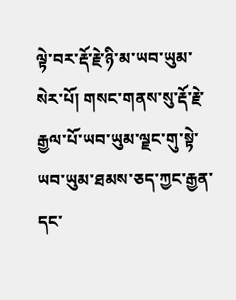ལྟེ་བར་རྡོ་རྗེ་ཉི་མ་ཡབ་ཡུམ་སེར་པོ། གསང་གནས་སུ་རྡོ་རྗེ་རྒྱལ་པོ་ཡབ་ཡུམ་ལྗང་གུ་སྟེ་ཡབ་ཡུམ་ཐམས་ཅད་ཀྱང་རྒྱན་དང་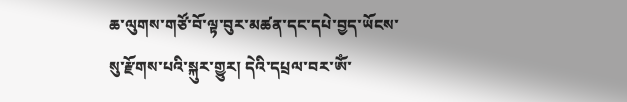ཆ་ལུགས་གཙོ་བོ་ལྟ་བུར་མཚན་དང་དཔེ་བྱད་ཡོངས་སུ་རྫོགས་པའི་སྐུར་གྱུར། དེའི་དཔྲལ་བར་ༀ་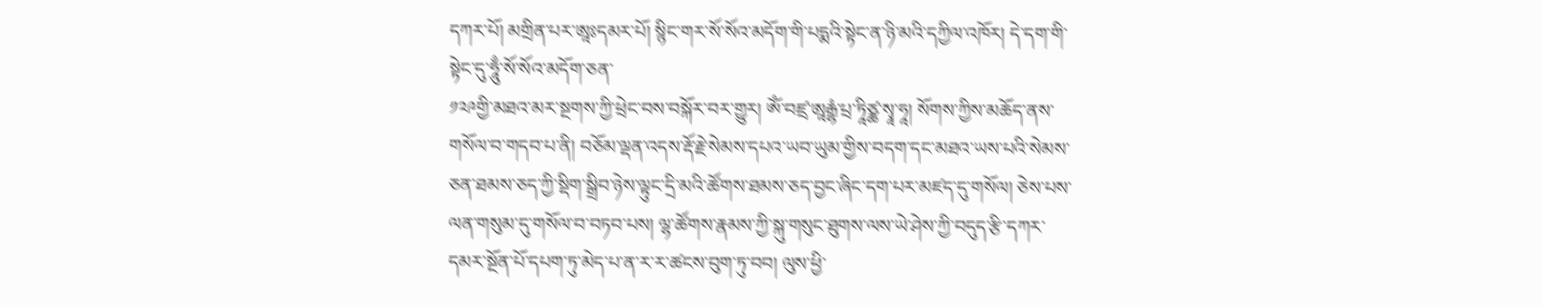དཀར་པོ། མགྲིན་པར་ཨཱཿདམར་པོ། སྙིང་གར་སོ་སོའ་མདོག་གི་པདྨའི་སྟེང་ན་ཉི་མའི་དཀྱིལ་འཁོར། དེ་དག་གི་སྟེང་དུ་ཧཱུྃ་སོ་སོའ་མདོག་ཅན་
༡༢༩གྱི་མཐའ་མར་སྔགས་ཀྱི་ཕྲེང་བས་བསྐོར་བར་གྱུར། ༀ་བཛྲ་ཨཱརྒྷཾ་པྲ་ཏཱིཙྪ་སྭཱ་ཧཱ། སོགས་ཀྱིས་མཆོད་ནས་གསོལ་བ་གདབ་པ་ནི། བཅོམ་ལྡན་འདས་རྡོ་རྗེ་སེམས་དཔའ་ཡབ་ཡུམ་གྱིས་བདག་དང་མཐའ་ཡས་པའི་སེམས་ཅན་ཐམས་ཅད་ཀྱི་སྡིག་སྒྲིབ་ཉེས་ལྟུང་དྲི་མའི་ཚོགས་ཐམས་ཅད་བྱང་ཞིང་དག་པར་མཛད་དུ་གསོལ། ཅེས་པས་ལན་གསུམ་དུ་གསོལ་བ་བཏབ་པས། ལྷ་ཚོགས་རྣམས་ཀྱི་སྐུ་གསུང་ཐུགས་ལས་ཡེ་ཤེས་ཀྱི་བདུད་རྩི་དཀར་དམར་སྔོན་པོ་དཔག་ཏུ་མེད་པ་ན་ར་ར་ཚངས་བུག་ཏུ་བབ། ལུས་ཕྱི་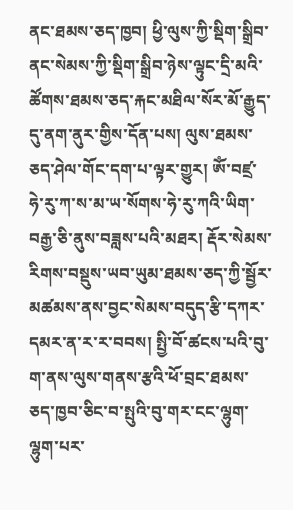ནང་ཐམས་ཅད་ཁྱབ། ཕྱི་ལུས་ཀྱི་སྡིག་སྒྲིབ་ནང་སེམས་ཀྱི་སྡིག་སྒྲིབ་ཉེས་ལྟུང་དྲི་མའི་ཚོགས་ཐམས་ཅད་རྐང་མཐིལ་སོར་མོ་རྒྱུད་དུ་ནག་ནུར་གྱིས་དོན་པས། ལུས་ཐམས་ཅད་ཤེལ་གོང་དག་པ་ལྟར་གྱུར། ༀ་བཛྲ་ཧེ་རུ་ཀ་ས་མ་ཡ་སོགས་ཧེ་རུ་ཀའི་ཡིག་བརྒྱ་ཅི་ནུས་བཟླས་པའི་མཐར། རྡོར་སེམས་རིགས་བསྡུས་ཡབ་ཡུམ་ཐམས་ཅད་ཀྱི་སྦྱོར་མཚམས་ནས་བྱང་སེམས་བདུད་རྩི་དཀར་དམར་ན་ར་ར་བབས། སྤྱི་བོ་ཚངས་པའི་བུ་ག་ནས་ལུས་གནས་རྩའི་ཕོ་བྲང་ཐམས་ཅད་ཁྱབ་ཅིང་བ་སྤུའི་བུ་གར་ངང་ལྷུག་ལྷུག་པར་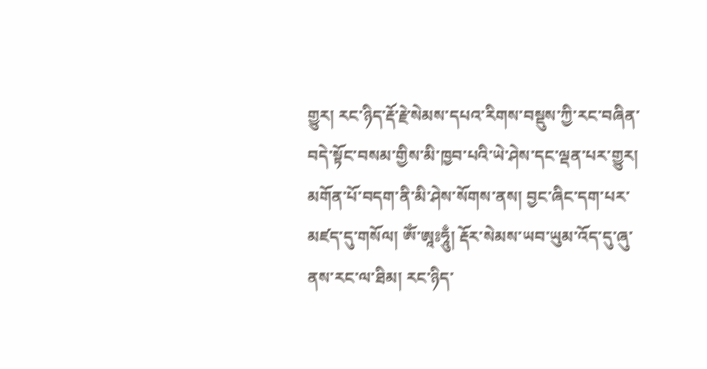གྱུར། རང་ཉིད་རྡོ་རྗེ་སེམས་དཔའ་རིགས་བསྡུས་ཀྱི་རང་བཞིན་བདེ་སྟོང་བསམ་གྱིས་མི་ཁྱབ་པའི་ཡེ་ཤེས་དང་ལྡན་པར་གྱུར། མགོན་པོ་བདག་ནི་མི་ཤེས་སོགས་ནས། བྱང་ཞིང་དག་པར་མཛད་དུ་གསོལ། ༀ་ཨཱཿཧཱུྃ། རྡོར་སེམས་ཡབ་ཡུམ་འོད་དུ་ཞུ་ནས་རང་ལ་ཐིམ། རང་ཉིད་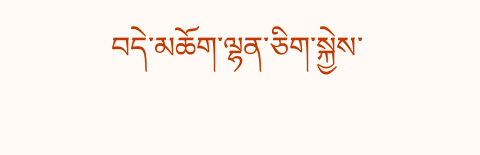བདེ་མཆོག་ལྷན་ཅིག་སྐྱེས་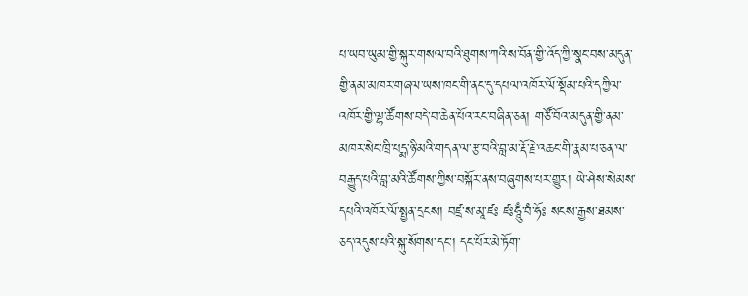པ་ཡབ་ཡུམ་གྱི་སྐུར་གསལ་བའི་ཐུགས་ཀའི་ས་བོན་གྱི་འོད་ཀྱི་སྣང་བས་མདུན་གྱི་ནམ་མཁར་གཞལ་ཡས་ཁང་གི་ནང་དུ་དཔལ་འཁོར་ལོ་སྡོམ་པའི་དཀྱིལ་འཁོར་གྱི་ལྷ་ཚོགས་བདེ་བ་ཆེན་པོའ་རང་བཞིན་ཅན། གཙོ་བོའ་མདུན་གྱི་ནམ་མཁར་སེང་ཁྲི་པདྨ་ཉི་མའི་གདན་ལ་རྩ་བའི་བླ་མ་རྡོ་རྗེ་འཆང་གི་རྣམ་པ་ཅན་ལ་བརྒྱུད་པའི་བླ་མའི་ཚོགས་ཀྱིས་བསྐོར་ནས་བཞུགས་པར་གྱུར། ཡེ་ཤེས་སེམས་དཔའི་འཁོར་ལོ་སྤྱན་དྲངས། བཛྲ་ས་མཱ་ཛཿ ཛཿཧཱུྃ་བཾ་ཧོཿ སངས་རྒྱས་ཐམས་ཅད་འདུས་པའི་སྐུ་སོགས་དང་། དང་པོར་མེ་ཏོག་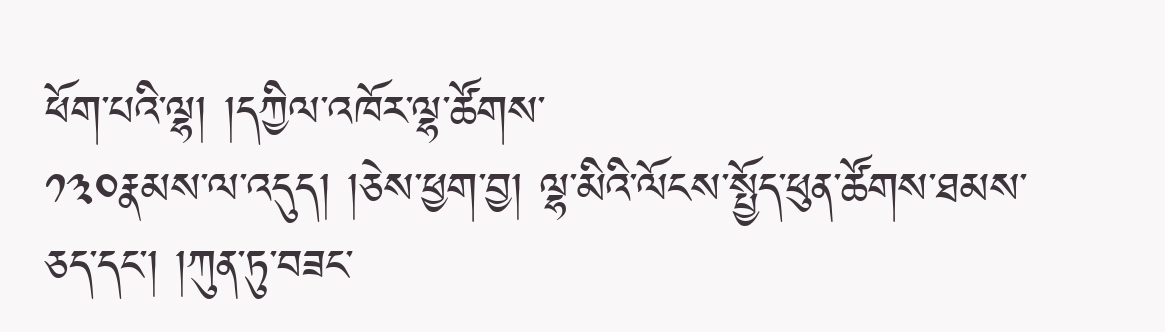ཕོག་པའི་ལྷ། །དཀྱིལ་འཁོར་ལྷ་ཚོགས་
༡༣༠རྣམས་ལ་འདུད། །ཅེས་ཕྱག་བྱ། ལྷ་མིའི་ལོངས་སྤྱོད་ཕུན་ཚོགས་ཐམས་ཅད་དང་། །ཀུན་ཏུ་བཟང་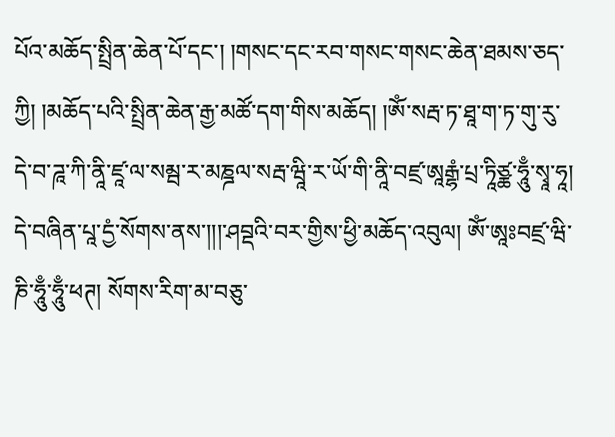པོའ་མཆོད་སྤྲིན་ཆེན་པོ་དང་། །གསང་དང་རབ་གསང་གསང་ཆེན་ཐམས་ཅད་ཀྱི། །མཆོད་པའི་སྤྲིན་ཆེན་རྒྱ་མཚོ་དག་གིས་མཆོད། །ༀ་སརྦ་ཏ་ཐཱ་ག་ཏ་གུ་རུ་དེ་བ་ཌཱ་ཀི་ནཱི་ཛཱ་ལ་སམྦ་ར་མཎྜལ་སརྦ་ཝཱི་ར་ཡོ་གི་ནཱི་བཛྲ་ཨཱརྒྷཾ་པྲ་ཏཱིཙྪ་ཧཱུྃ་སྭཱ་ཧཱ། དེ་བཞིན་པཱ་དྱཾ་སོགས་ནས་།།།་ཤབྡའི་བར་གྱིས་ཕྱི་མཆོད་འབུལ། ༀ་ཨཱཿབཛྲ་ཝི་ཎི་ཧཱུྃ་ཧཱུྃ་ཕཊ། སོགས་རིག་མ་བཅུ་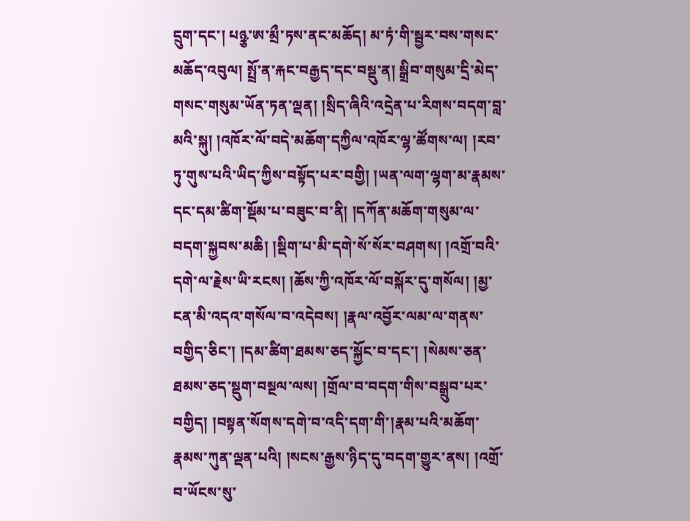དྲུག་དང་། པཉྩ་ཨ་མྲྀ་ཏས་ནང་མཆོད། མ་ཏཾ་གི་སྦྱར་བས་གསང་མཆོད་འབུལ། སྤྲོ་ན་རྐང་བརྒྱད་དང་བསྡུ་ན། སྒྲིབ་གསུམ་དྲི་མེད་གསང་གསུམ་ཡོན་ཏན་ལྡན། །སྲིད་ཞིའི་འདྲེན་པ་རིགས་བདག་བླ་མའི་སྐུ། །འཁོར་ལོ་བདེ་མཆོག་དཀྱིལ་འཁོར་ལྷ་ཚོགས་ལ། །རབ་ཏུ་གུས་པའི་ཡིད་ཀྱིས་བསྟོད་པར་བགྱི། །ཡན་ལག་ལྷག་མ་རྣམས་དང་དམ་ཚིག་སྡོམ་པ་བཟུང་བ་ནི། །དཀོན་མཆོག་གསུམ་ལ་བདག་སྐྱབས་མཆི། །སྡིག་པ་མི་དགེ་སོ་སོར་བཤགས། །འགྲོ་བའི་དགེ་ལ་རྗེས་ཡི་རངས། །ཆོས་ཀྱི་འཁོར་ལོ་བསྐོར་དུ་གསོལ། །མྱ་ངན་མི་འདའ་གསོལ་བ་འདེབས། །རྣལ་འབྱོར་ལམ་ལ་གནས་བགྱིད་ཅིང་། །དམ་ཚིག་ཐམས་ཅད་སྐྱོང་བ་དང་། །སེམས་ཅན་ཐམས་ཅད་སྡུག་བསྔལ་ལས། །གྲོལ་བ་བདག་གིས་བསྒྲུབ་པར་བགྱིད། །བསྟན་སོགས་དགེ་བ་འདི་དག་གི་།རྣམ་པའི་མཆོག་རྣམས་ཀུན་ལྡན་པའི། །སངས་རྒྱས་ཉིད་དུ་བདག་གྱུར་ནས། །འགྲོ་བ་ཡོངས་སུ་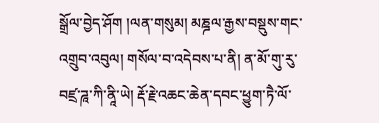སྒྲོལ་བྱེད་ཤོག །ལན་གསུམ། མཎྜལ་རྒྱས་བསྡུས་གང་འགྲུབ་འབུལ། གསོལ་བ་འདེབས་པ་ནི། ན་མོ་གུ་རུ་བཛྲ་ཌཱ་ཀི་ནཱི་ཡེ། རྡོ་རྗེ་འཆང་ཆེན་དབང་ཕྱུག་ཏཻ་ལོ་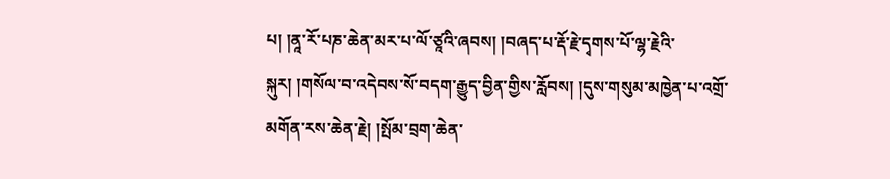པ། །ནཱ་རོ་པཎ་ཆེན་མར་པ་ལོ་ཙཱའི་ཞབས། །བཞད་པ་རྡོ་རྗེ་དྭགས་པོ་ལྷ་རྗེའི་སྐུར། །གསོལ་བ་འདེབས་སོ་བདག་རྒྱུད་བྱིན་གྱིས་རློབས། །དུས་གསུམ་མཁྱེན་པ་འགྲོ་མགོན་རས་ཆེན་རྗེ། །སྤོམ་བྲག་ཆེན་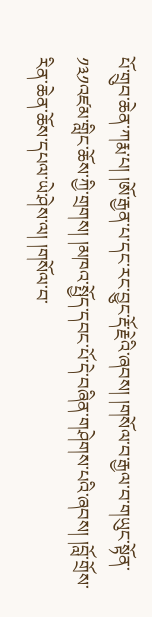པོ་གྲུབ་ཆེན་ཀརྨ་པ། །ཨོ་རྒྱན་པ་དང་རང་བྱུང་རྡོ་རྗེའི་ཞབས། །གསོལ་བ་རྒྱལ་བ་གཡུང་སྟོན་
༡༣༡འཛམ་གླིང་ཆོས་ཀྱི་གྲགས། །མཁའ་སྤྱོད་དབང་པོ་དེ་བཞིན་གཤེགས་པའི་ཞབས། །བློ་གྲོས་རིན་ཆེན་ཆོས་དཔལ་ཡེ་ཤེས་ལ། །གསོལ་བ་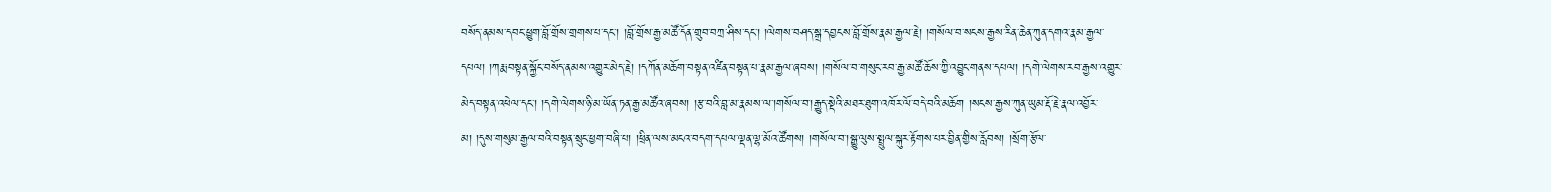བསོད་ནམས་དབང་ཕྱུག་བློ་གྲོས་གྲགས་པ་དང་། །བློ་གྲོས་རྒྱ་མཚོ་དོན་གྲུབ་བཀྲ་ཤིས་དང་། །ལེགས་བཤད་སྒྲ་དབྱངས་བློ་གྲོས་རྣམ་རྒྱལ་རྗེ། །གསོལ་བ་སངས་རྒྱས་རིན་ཆེན་ཀུན་དགའ་རྣམ་རྒྱལ་དཔལ། །ཀརྨ་བསྟན་སྐྱོང་བསོད་ནམས་འགྱུར་མེད་རྗེ། །དཀོན་མཆོག་བསྟན་འཛིན་བསྟན་པ་རྣམ་རྒྱལ་ཞབས། །གསོལ་བ་གསུང་རབ་རྒྱ་མཚོ་ཆོས་ཀྱི་འབྱུང་གནས་དཔལ། །དགེ་ལེགས་རབ་རྒྱས་འགྱུར་མེད་བསྟན་འཕེལ་དང་། །དགེ་ལེགས་ཉི་མ་ཡོན་ཏན་རྒྱ་མཚོའ་ཞབས། །རྩ་བའི་བླ་མ་རྣམས་ལ་།གསོལ་བ་།རྒྱུད་སྡེའི་མཐར་ཐུག་འཁོར་ལོ་བདེ་བའི་མཆོག །སངས་རྒྱས་ཀུན་ཡུམ་རྡོ་རྗེ་རྣལ་འབྱོར་མ། །དུས་གསུམ་རྒྱལ་བའི་བསྟན་སྲུང་ཕྱག་བཞི་པ། །ཕྲིན་ལས་མངའ་བདག་དཔལ་ལྡན་ལྷ་མོའ་ཚོགས། །གསོལ་བ་།སྒྱུ་ལུས་སྤྲུལ་སྐུར་རྟོགས་པར་བྱིན་གྱིས་རློབས། །སྲོག་རྩོལ་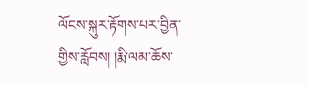ལོངས་སྐུར་རྟོགས་པར་བྱིན་གྱིས་རློབས། །རྨི་ལམ་ཆོས་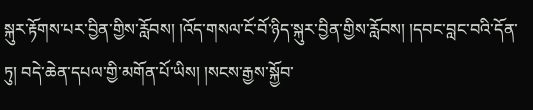སྐུར་རྟོགས་པར་བྱིན་གྱིས་རློབས། །འོད་གསལ་ངོ་བོ་ཉིད་སྐུར་བྱིན་གྱིས་རློབས། །དབང་བླང་བའི་དོན་ཏུ། བདེ་ཆེན་དཔལ་གྱི་མགོན་པོ་ཡིས། །སངས་རྒྱས་སྐྱོབ་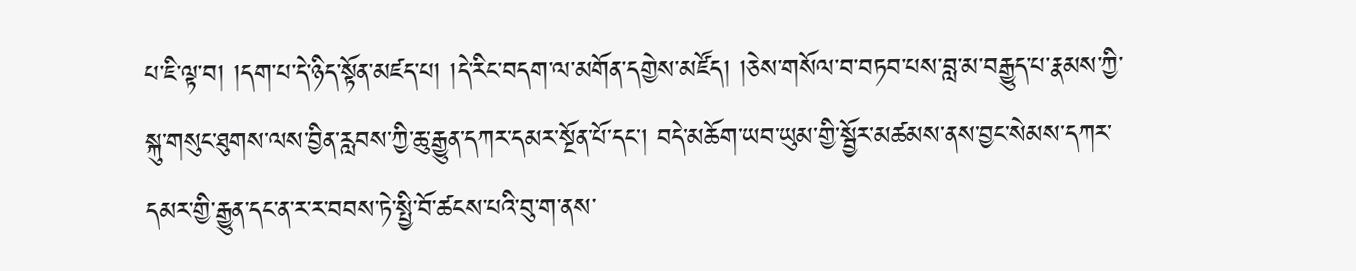པ་ཇི་ལྟ་བ། །དག་པ་དེ་ཉིད་སྟོན་མཛད་པ། །དེ་རིང་བདག་ལ་མགོན་དགྱེས་མཛོད། །ཅེས་གསོལ་བ་བཏབ་པས་བླ་མ་བརྒྱུད་པ་རྣམས་ཀྱི་སྐུ་གསུང་ཐུགས་ལས་བྱིན་རླབས་ཀྱི་ཆུ་རྒྱུན་དཀར་དམར་སྔོན་པོ་དང་། བདེ་མཆོག་ཡབ་ཡུམ་གྱི་སྦྱོར་མཚམས་ནས་བྱང་སེམས་དཀར་དམར་གྱི་རྒྱུན་དང་ན་ར་ར་བབས་ཏེ་སྤྱི་བོ་ཚངས་པའི་བུ་ག་ནས་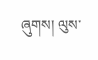ཞུགས། ལུས་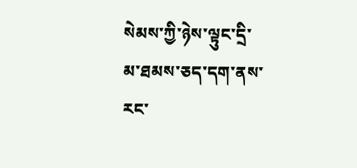སེམས་ཀྱི་ཉེས་ལྟུང་དྲི་མ་ཐམས་ཅད་དག་ནས་རང་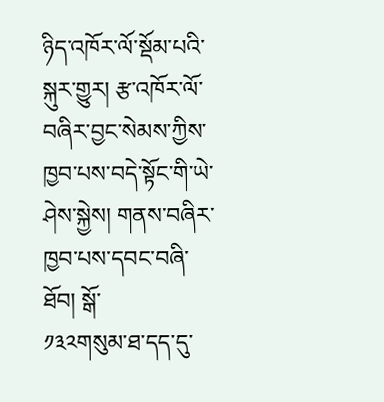ཉིད་འཁོར་ལོ་སྡོམ་པའི་སྐུར་གྱུར། རྩ་འཁོར་ལོ་བཞིར་བྱང་སེམས་ཀྱིས་ཁྱབ་པས་བདེ་སྟོང་གི་ཡེ་ཤེས་སྐྱེས། གནས་བཞིར་ཁྱབ་པས་དབང་བཞི་ཐོབ། སྒོ་
༡༣༢གསུམ་ཐ་དད་དུ་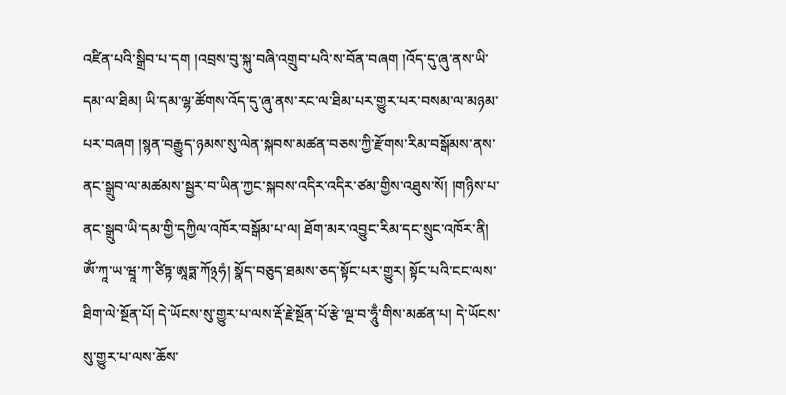འཛིན་པའི་སྒྲིབ་པ་དག །འབྲས་བུ་སྐུ་བཞི་འགྲུབ་པའི་ས་བོན་བཞག །འོད་དུ་ཞུ་ནས་ཡི་དམ་ལ་ཐིམ། ཡི་དམ་ལྷ་ཚོགས་འོད་དུ་ཞུ་ནས་རང་ལ་ཐིམ་པར་གྱུར་པར་བསམ་ལ་མཉམ་པར་བཞག །སྙན་བརྒྱུད་ཉམས་སུ་ལེན་སྐབས་མཚན་བཅས་ཀྱི་རྫོགས་རིམ་བསྒོམས་ནས་ནང་སྒྲུབ་ལ་མཚམས་སྦྱར་བ་ཡིན་ཀྱང་སྐབས་འདིར་འདིར་ཙམ་གྱིས་འཐུས་སོ། །གཉིས་པ་ནང་སྒྲུབ་ཡི་དམ་གྱི་དཀྱིལ་འཁོར་བསྒོམ་པ་ལ། ཐོག་མར་འབྱུང་རིམ་དང་སྲུང་འཁོར་ནི། ༀ་ཀཱ་ཡ་ཝཱ་ཀ་ཙིཏྟ་ཨཱཏྨ་ཀོ྅ཧཾ། སྣོད་བཅུད་ཐམས་ཅད་སྟོང་པར་གྱུར། སྟོང་པའི་ངང་ལས་ཐིག་ལེ་སྔོན་པོ། དེ་ཡོངས་སུ་གྱུར་པ་ལས་རྡོ་རྗེ་སྔོན་པོ་རྩེ་ལྔ་བ་ཧཱུྃ་གིས་མཚན་པ། དེ་ཡོངས་སུ་གྱུར་པ་ལས་ཆོས་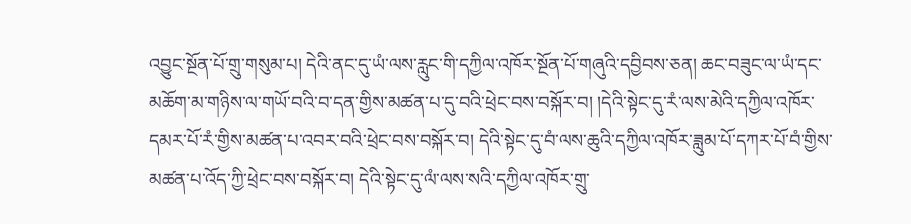འབྱུང་སྔོན་པོ་གྲུ་གསུམ་པ། དེའི་ནང་དུ་ཡཾ་ལས་རླུང་གི་དཀྱིལ་འཁོར་སྔོན་པོ་གཞུའི་དབྱིབས་ཅན། ཆང་བཟུང་ལ་ཡཾ་དང་མཆོག་མ་གཉིས་ལ་གཡོ་བའི་བ་དན་གྱིས་མཚན་པ་དུ་བའི་ཕྲེང་བས་བསྐོར་བ། །དེའི་སྟེང་དུ་རཾ་ལས་མེའི་དཀྱིལ་འཁོར་དམར་པོ་རཾ་གྱིས་མཚན་པ་འབར་བའི་ཕྲེང་བས་བསྐོར་བ། དེའི་སྟེང་དུ་བཾ་ལས་ཆུའི་དཀྱིལ་འཁོར་ཟླུམ་པོ་དཀར་པོ་བཾ་གྱིས་མཚན་པ་འོད་ཀྱི་ཕྲེང་བས་བསྐོར་བ། དེའི་སྟེང་དུ་ལཾ་ལས་སའི་དཀྱིལ་འཁོར་གྲུ་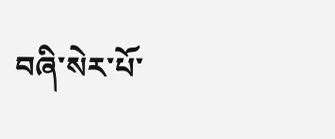བཞི་སེར་པོ་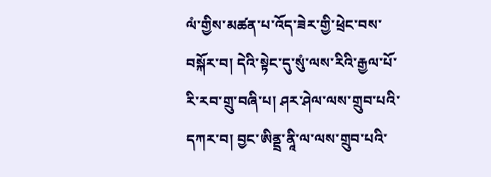ལཾ་གྱིས་མཚན་པ་འོད་ཟེར་གྱི་ཕྲེང་བས་བསྐོར་བ། དེའི་སྟེང་དུ་སུཾ་ལས་རིའི་རྒྱལ་པོ་རི་རབ་གྲུ་བཞི་པ། ཤར་ཤེལ་ལས་གྲུབ་པའི་དཀར་བ། བྱང་ཨིནྡྲ་ནཱི་ལ་ལས་གྲུབ་པའི་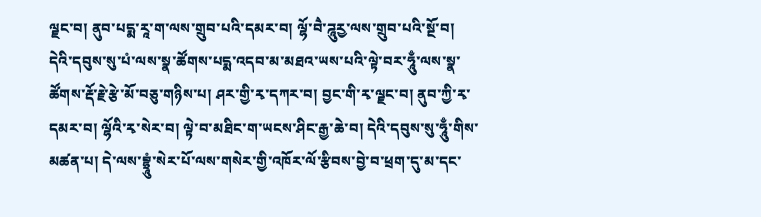ལྗང་བ། ནུབ་པདྨ་རཱ་ག་ལས་གྲུབ་པའི་དམར་བ། ལྷོ་བཻ་ཌཱུརྱ་ལས་གྲུབ་པའི་སྔོ་བ། དེའི་དབུས་སུ་པཾ་ལས་སྣ་ཚོགས་པདྨ་འདབ་མ་མཐའ་ཡས་པའི་ལྟེ་བར་ཧཱུྃ་ལས་སྣ་ཚོགས་རྡོ་རྗེ་རྩེ་མོ་བཅུ་གཉིས་པ། ཤར་གྱི་རྭ་དཀར་བ། བྱང་གི་རྭ་ལྗང་བ། ནུབ་ཀྱི་རྭ་དམར་བ། ལྷོའི་རྭ་སེར་བ། ལྟེ་བ་མཐིང་ག་ཡངས་ཤིང་རྒྱ་ཆེ་བ། དེའི་དབུས་སུ་ཧཱུྃ་གིས་མཚན་པ། དེ་ལས་བྷྲཱུཾ་སེར་པོ་ལས་གསེར་གྱི་འཁོར་ལོ་རྩིབས་བྱེ་བ་ཕྲག་དུ་མ་དང་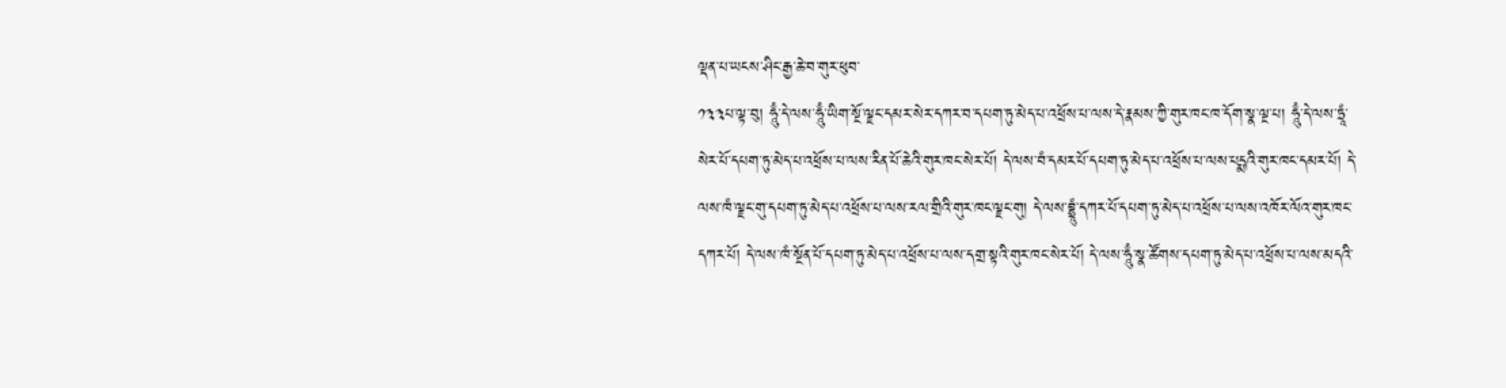ལྡན་པ་ཡངས་ཤིང་རྒྱ་ཆེ་བ་གུར་ཕུབ་
༡༣༣པ་ལྟ་བུ། ཧཱུྃ་དེ་ལས་ཧཱུྃ་ཡིག་སྔོ་ལྗང་དམར་སེར་དཀར་བ་དཔག་ཏུ་མེད་པ་འཕྲོས་པ་ལས་དེ་རྣམས་ཀྱི་གུར་ཁང་ཁ་དོག་སྣ་ལྔ་པ། ཧཱུྃ་དེ་ལས་ཏྲཱཾ་སེར་པོ་དཔག་ཏུ་མེད་པ་འཕྲོས་པ་ལས་རིན་པོ་ཆེའི་གུར་ཁང་སེར་པོ། དེ་ལས་བཾ་དམར་པོ་དཔག་ཏུ་མེད་པ་འཕྲོས་པ་ལས་པདྨའི་གུར་ཁང་དམར་པོ། དེ་ལས་ཁཾ་ལྗང་གུ་དཔག་ཏུ་མེད་པ་འཕྲོས་པ་ལས་རལ་གྲིའི་གུར་ཁང་ལྗང་གུ། དེ་ལས་བྷྲཱུཾ་དཀར་པོ་དཔག་ཏུ་མེད་པ་འཕྲོས་པ་ལས་འཁོར་ལོའ་གུར་ཁང་དཀར་པོ། དེ་ལས་ཁཾ་སྔོན་པོ་དཔག་ཏུ་མེད་པ་འཕྲོས་པ་ལས་དགྲ་སྟའི་གུར་ཁང་སེར་པོ། དེ་ལས་ཧཱུྃ་སྣ་ཚོགས་དཔག་ཏུ་མེད་པ་འཕྲོས་པ་ལས་མདའི་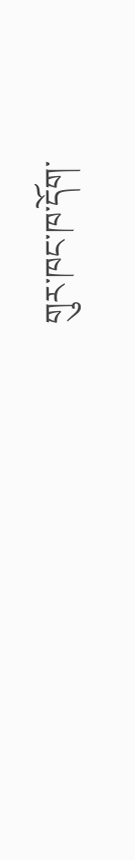གུར་ཁང་ཁ་དོག་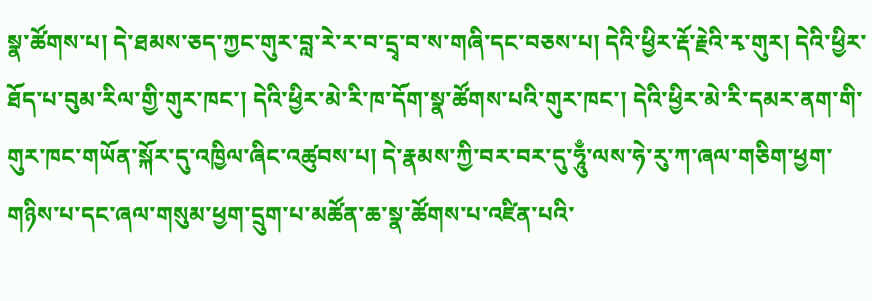སྣ་ཚོགས་པ། དེ་ཐམས་ཅད་ཀྱང་གུར་བླ་རེ་ར་བ་དྲྭ་བ་ས་གཞི་དང་བཅས་པ། དེའི་ཕྱིར་རྡོ་རྗེའི་རྭ་གུར། དེའི་ཕྱིར་ཐོད་པ་བུམ་རིལ་གྱི་གུར་ཁང་། དེའི་ཕྱིར་མེ་རི་ཁ་དོག་སྣ་ཚོགས་པའི་གུར་ཁང་། དེའི་ཕྱིར་མེ་རི་དམར་ནག་གི་གུར་ཁང་གཡོན་སྐོར་དུ་འཁྱིལ་ཞིང་འཚུབས་པ། དེ་རྣམས་ཀྱི་བར་བར་དུ་ཧཱུྃ་ལས་ཧེ་རུ་ཀ་ཞལ་གཅིག་ཕྱག་གཉིས་པ་དང་ཞལ་གསུམ་ཕྱག་དྲུག་པ་མཚོན་ཆ་སྣ་ཚོགས་པ་འཛིན་པའི་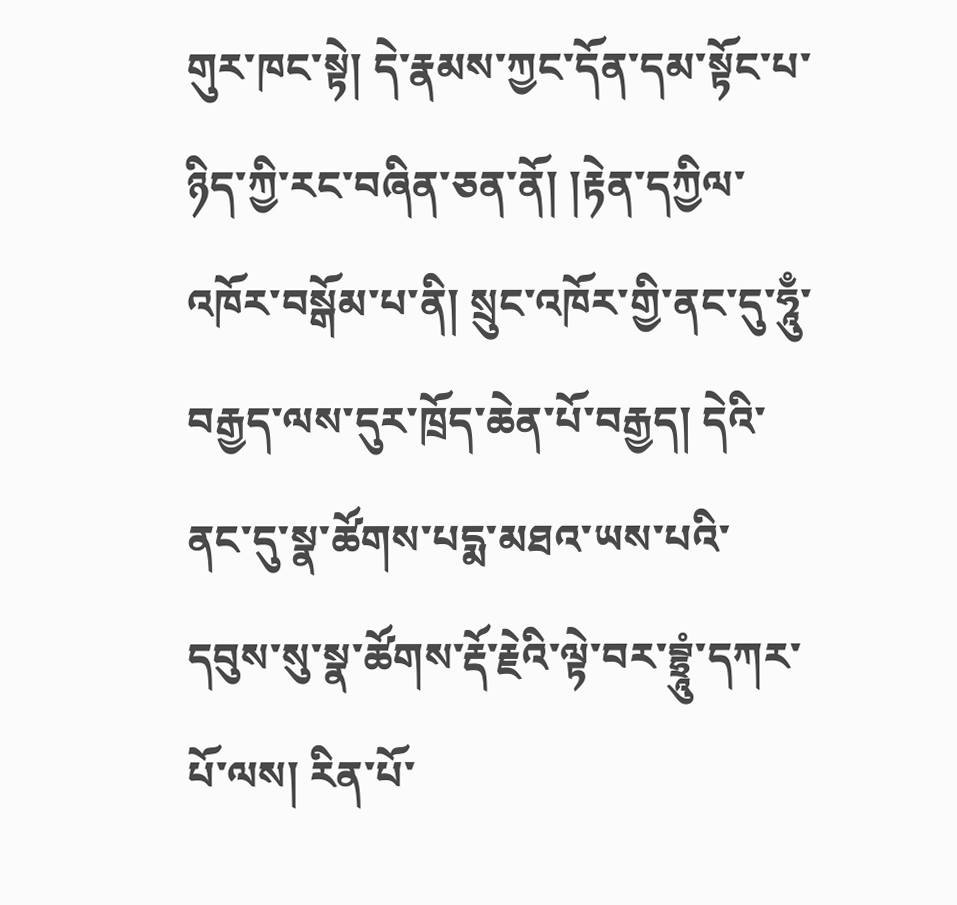གུར་ཁང་སྟེ། དེ་རྣམས་ཀྱང་དོན་དམ་སྟོང་པ་ཉིད་ཀྱི་རང་བཞིན་ཅན་ནོ། །རྟེན་དཀྱིལ་འཁོར་བསྒོམ་པ་ནི། སྲུང་འཁོར་གྱི་ནང་དུ་ཧཱུྃ་བརྒྱད་ལས་དུར་ཁྲོད་ཆེན་པོ་བརྒྱད། དེའི་ནང་དུ་སྣ་ཚོགས་པདྨ་མཐའ་ཡས་པའི་དབུས་སུ་སྣ་ཚོགས་རྡོ་རྗེའི་ལྟེ་བར་བྷྲཱུཾ་དཀར་པོ་ལས། རིན་པོ་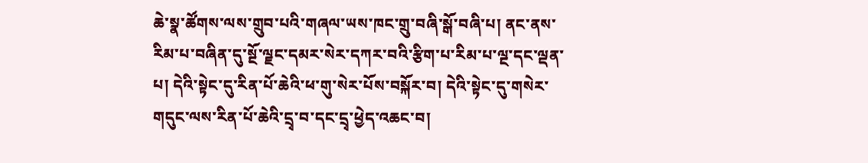ཆེ་སྣ་ཚོགས་ལས་གྲུབ་པའི་གཞལ་ཡས་ཁང་གྲུ་བཞི་སྒོ་བཞི་པ། ནང་ནས་རིམ་པ་བཞིན་དུ་སྔོ་ལྗང་དམར་སེར་དཀར་བའི་རྩིག་པ་རིམ་པ་ལྔ་དང་ལྡན་པ། དེའི་སྟེང་དུ་རིན་པོ་ཆེའི་ཕ་གུ་སེར་པོས་བསྐོར་བ། དེའི་སྟེང་དུ་གསེར་གདུང་ལས་རིན་པོ་ཆེའི་དྲྭ་བ་དང་དྲྭ་ཕྱེད་འཆང་བ།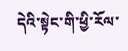དེའི་སྟེང་གི་ཕྱི་རོལ་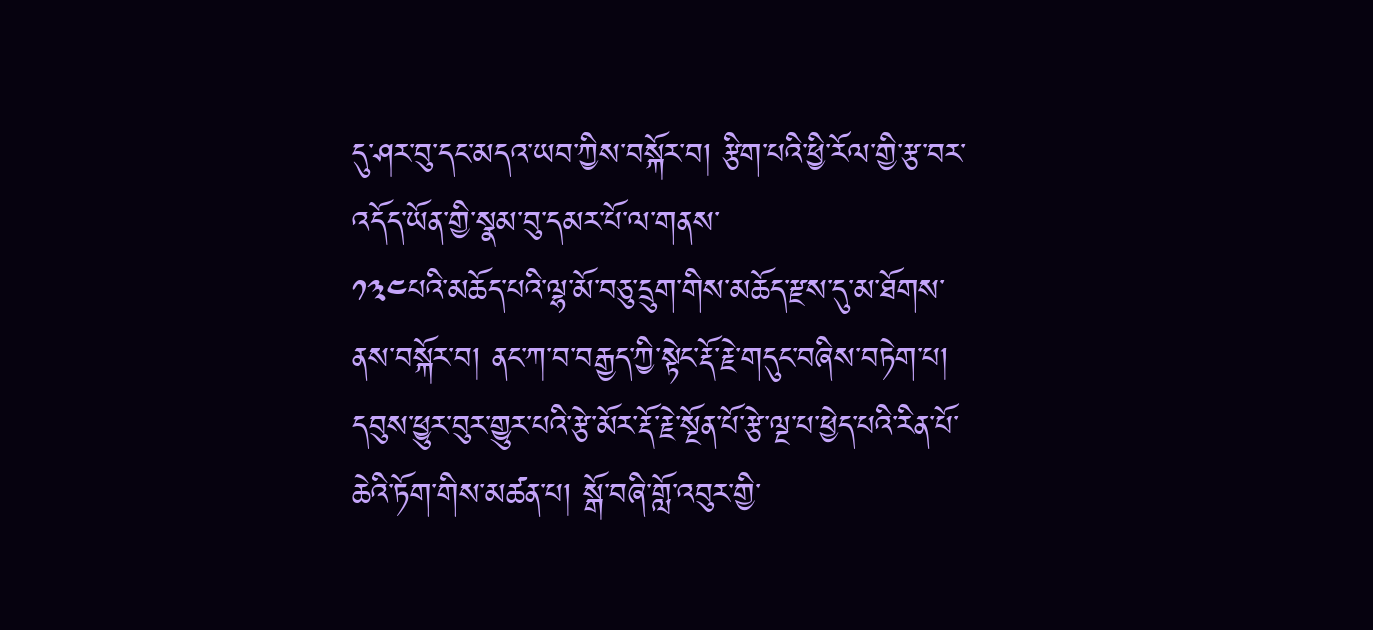དུ་ཤར་བུ་དང་མདའ་ཡབ་ཀྱིས་བསྐོར་བ། རྩིག་པའི་ཕྱི་རོལ་གྱི་རྩ་བར་འདོད་ཡོན་གྱི་སྣམ་བུ་དམར་པོ་ལ་གནས་
༡༣༤པའི་མཆོད་པའི་ལྷ་མོ་བཅུ་དྲུག་གིས་མཆོད་རྫས་དུ་མ་ཐོགས་ནས་བསྐོར་བ། ནང་ཀ་བ་བརྒྱད་ཀྱི་སྟེང་རྡོ་རྗེ་གདུང་བཞིས་བཏེག་པ། དབུས་ཕྱུར་བུར་གྱུར་པའི་རྩེ་མོར་རྡོ་རྗེ་སྔོན་པོ་རྩེ་ལྔ་པ་ཕྱེད་པའི་རིན་པོ་ཆེའི་ཏོག་གིས་མཚན་པ། སྒོ་བཞི་གློ་འབུར་གྱི་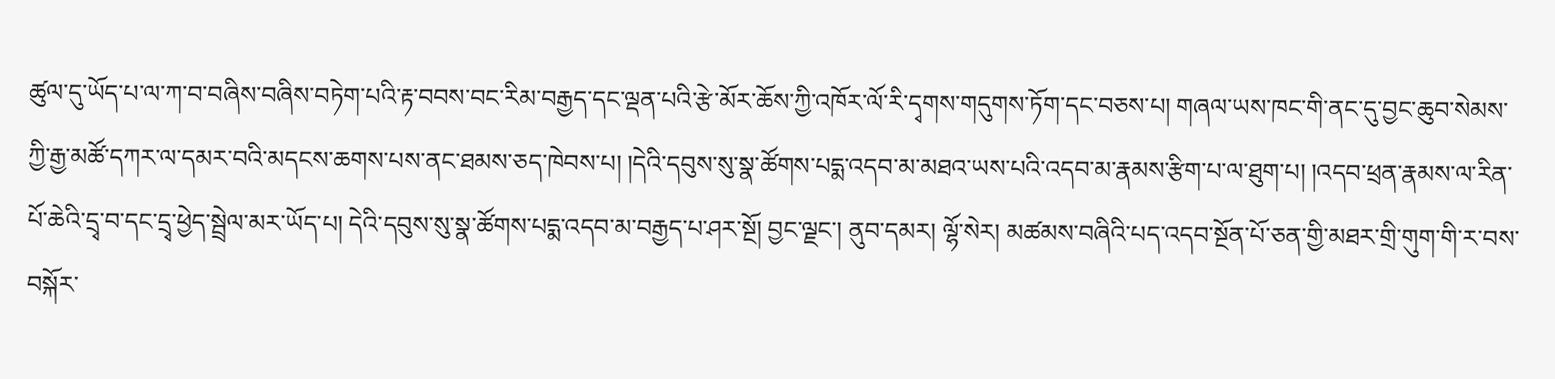ཚུལ་དུ་ཡོད་པ་ལ་ཀ་བ་བཞིས་བཞིས་བཏེག་པའི་རྟ་བབས་བང་རིམ་བརྒྱད་དང་ལྡན་པའི་རྩེ་མོར་ཆོས་ཀྱི་འཁོར་ལོ་རི་དྭགས་གདུགས་ཏོག་དང་བཅས་པ། གཞལ་ཡས་ཁང་གི་ནང་དུ་བྱང་ཆུབ་སེམས་ཀྱི་རྒྱ་མཚོ་དཀར་ལ་དམར་བའི་མདངས་ཆགས་པས་ནང་ཐམས་ཅད་ཁེབས་པ། །དེའི་དབུས་སུ་སྣ་ཚོགས་པདྨ་འདབ་མ་མཐའ་ཡས་པའི་འདབ་མ་རྣམས་རྩིག་པ་ལ་ཐུག་པ། །འདབ་ཕྲན་རྣམས་ལ་རིན་པོ་ཆེའི་དྲྭ་བ་དང་དྲྭ་ཕྱེད་སྦྲེལ་མར་ཡོད་པ། དེའི་དབུས་སུ་སྣ་ཚོགས་པདྨ་འདབ་མ་བརྒྱད་པ་ཤར་སྔོ། བྱང་ལྗང་། ནུབ་དམར། ལྷོ་སེར། མཚམས་བཞིའི་པད་འདབ་སྔོན་པོ་ཅན་གྱི་མཐར་གྲི་གུག་གི་ར་བས་བསྐོར་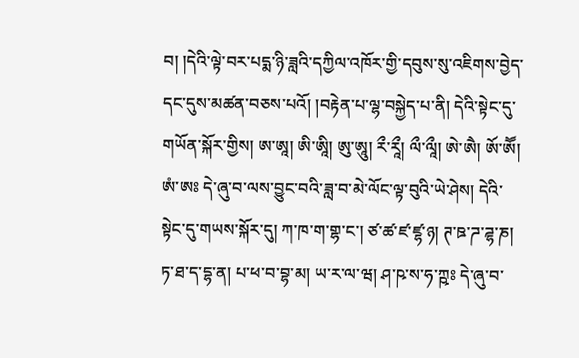བ། །དེའི་ལྟེ་བར་པདྨ་ཉི་ཟླའི་དཀྱིལ་འཁོར་གྱི་དབུས་སུ་འཇིགས་བྱེད་དང་དུས་མཚན་བཅས་པའོ། །བརྟེན་པ་ལྷ་བསྐྱེད་པ་ནི། དེའི་སྟེང་དུ་གཡོན་སྐོར་གྱིས། ཨ་ཨཱ། ཨི་ཨཱི། ཨུ་ཨཱུ། རྀ་རཱྀ། ལྀ་ལཱྀ། ཨེ་ཨཻ། ཨོ་ཨཽ། ཨཾ་ཨཿ དེ་ཞུ་བ་ལས་བྱུང་བའི་ཟླ་བ་མེ་ལོང་ལྟ་བུའི་ཡེ་ཤེས། དེའི་སྟེང་དུ་གཡས་སྐོར་དུ། ཀ་ཁ་ག་གྷ་ང་། ཙ་ཚ་ཛ་ཛྷ་ཉ། ཊ་ཋ་ཌ་ཌྷ་ཎ། ཏ་ཐ་ད་དྷ་ན། པ་ཕ་བ་བྷ་མ། ཡ་ར་ལ་ཝ། ཤ་ཥ་ས་ཧ་ཀྵཿ དེ་ཞུ་བ་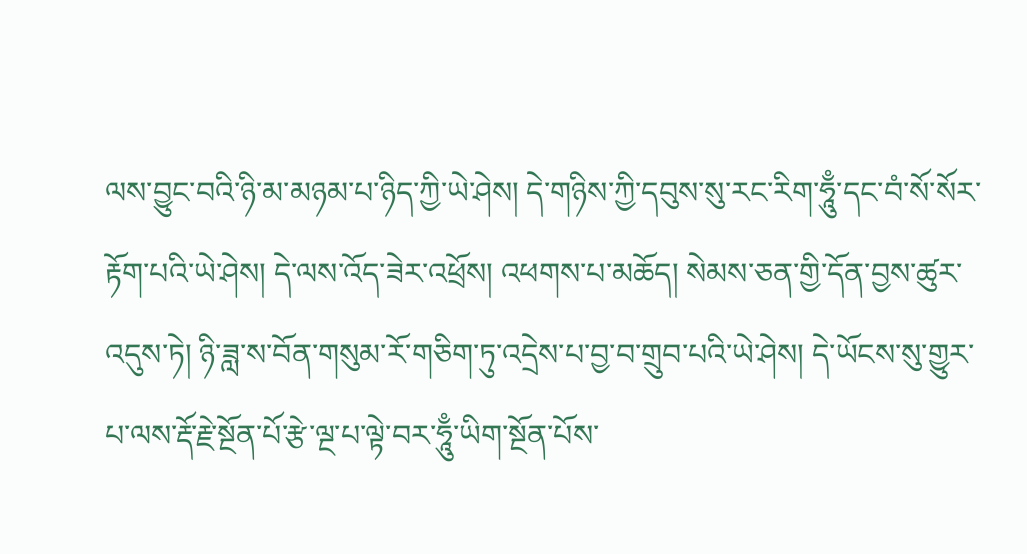ལས་བྱུང་བའི་ཉི་མ་མཉམ་པ་ཉིད་ཀྱི་ཡེ་ཤེས། དེ་གཉིས་ཀྱི་དབུས་སུ་རང་རིག་ཧཱུྃ་དང་བཾ་སོ་སོར་རྟོག་པའི་ཡེ་ཤེས། དེ་ལས་འོད་ཟེར་འཕྲོས། འཕགས་པ་མཆོད། སེམས་ཅན་གྱི་དོན་བྱས་ཚུར་འདུས་ཏེ། ཉི་ཟླ་ས་བོན་གསུམ་རོ་གཅིག་ཏུ་འདྲེས་པ་བྱ་བ་གྲུབ་པའི་ཡེ་ཤེས། དེ་ཡོངས་སུ་གྱུར་པ་ལས་རྡོ་རྗེ་སྔོན་པོ་རྩེ་ལྔ་པ་ལྟེ་བར་ཧཱུྃ་ཡིག་སྔོན་པོས་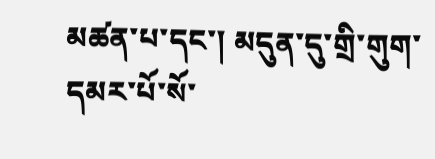མཚན་པ་དང་། མདུན་དུ་གྲི་གུག་དམར་པོ་སོ་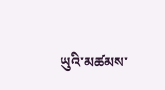ཡུའི་མཚམས་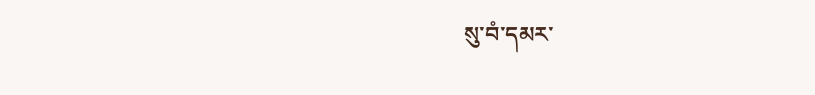སུ་བཾ་དམར་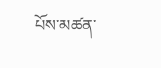པོས་མཚན་